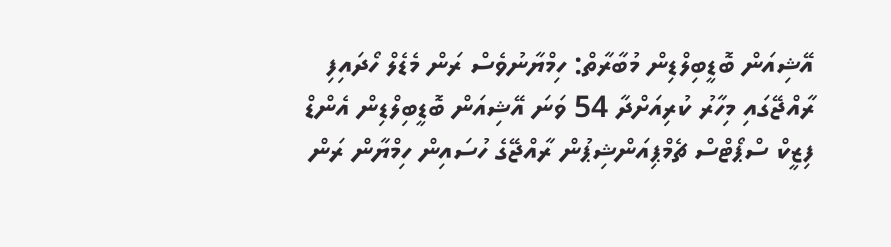އޭޝިއަން ބޮޑީބިލްޑިން މުބާރާތް: ހިމްޔާނުވެސް ރަން މެޑެލް ހޯދައިފި
ރާއްޖޭގައި މިހާރު ކުރިއަށްދާ 54 ވަނަ އޭޝިއަން ބޮޑީބިލްޑިން އެންޑް ފިޒީކް ސްޕޯޓްސް ޗެމްޕިއަންޝިޕުން ރާއްޖޭގެ ހުސައިން ހިމްޔާން ރަން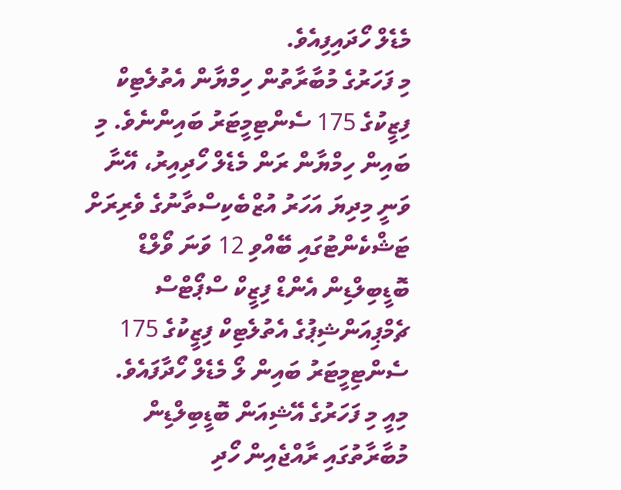މެޑެލް ހޯދައިފިއެވެ.
މި ފަހަރުގެ މުބާރާތުން ހިމްޔާން އެތުލެޓިކް ފިޒީކުގެ 175 ސެންޓިމީޓަރު ބައިންނެވެ. މި ބައިން ހިމްޔާން ރަން މެޑެލް ހޯދިއިރު، އޭނާ ވަނީ މިދިޔަ އަހަރު އުޒްބެކިސްތާނުގެ ވެރިރަށް ޓަޝްކެންޓުގައި ބޭއްވި 12 ވަނަ ވޯލްޑް ބޮޑީބިލްޑިން އެންޑް ފިޒީކް ސްޕޯޓްސް ޗެމްޕިއަންޝިޕުގެ އެތުލެޓިކް ފިޒީކުގެ 175 ސެންޓިމީޓަރު ބައިން ލޯ މެޑެލް ހޯދާފައެވެ.
މިއީ މި ފަހަރުގެ އޭޝިއަން ބޮޑީބިލްޑިން މުބާރާތުގައި ރާއްޖެއިން ހޯދި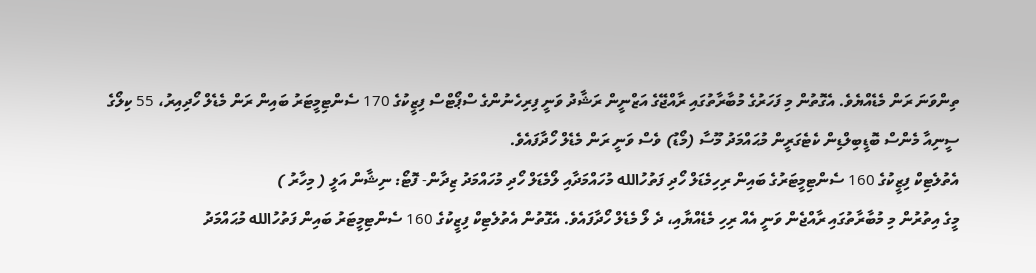ތިންވަނަ ރަން މެޑެއްޔެވެ. އެގޮތުން މި ފަހަރުގެ މުބާރާތުގައި ރާއްޖޭގެ އަޒްނީން ރަޝާދު ވަނީ ފިރިހެނުންގެ ސްޕޯޓްސް ފިޒީކުގެ 170 ސެންޓިމީޓަރު ބައިން ރަން މެޑެލް ހޯދިއިރު، 55 ކިލޯގެ ސީނިއާ މެންސް ބޮޑީބިލްޑިން ކެޓެގަރީން މުޙައްމަދު މޫސާ (މޯޑު) ވެސް ވަނީ ރަން މެޑެލް ހޯދާފައެވެ.
އެތުލެޓިކް ފިޒީކުގެ 160 ސެންޓިމީޓަރުގެ ބައިން ރިހިމެޑަލް ހޯދި ފަތުހުالله މުހައްމަދާއި ލޯމެޑަލް ހޯދި މުހައްމަދު ޒިދާން- ފޮޓޯ: ނިޝާން އަލީ ( މިހާރު )
މީގެ އިތުރުން މި މުބާރާތުގައި ރާއްޖެން ވަނީ އެއް ރިހި މެޑެއްޔާއި، ދެ ލޯ މެޑެލް ހޯދާފައެވެ. އެގޮތުން އެތުލެޓިކް ފިޒީކުގެ 160 ސެންޓިމީޓަރު ބައިން ފަތުހުالله މުޙައްމަދު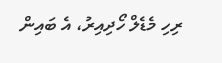ރިހި މެޑެލް ހޯދިއިރު، އެ ބައިން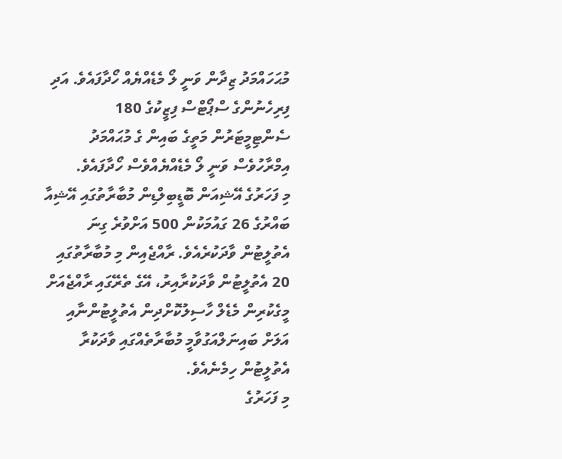މުޙަހައްމަދު ޒިދާން ވަނީ ލޯ މެޑެއްޔެއް ހޯދާފައެވެ. އަދި ފިރިހެނުންގެ ސްޕޯޓްސް ފިޒީކުގެ 180 ސެންޓިމީޓަރުން މަތީގެ ބައިން ގެ މުޙައްމަދު އިމްރާހުވެސް ވަނީ ލޯ މެޑެއްޔެއްވެސް ހޯދާފައެވެ.
މި ފަހަރުގެ އޭޝިއަން ބޮޑީބިލްޑިން މުބާރާތުގައި އޭޝިއާ ބައްރުގެ 26 ގައުމަކުން 500 އަށްވުރެ ގިނަ އެތުލީޓުން ވާދަކުރެއެވެ. ރާއްޖެއިން މި މުބާރާތުގައި 20 އެތުލީޓުން ވާދަކުރާއިރު، އޭގެ ތެރޭގައި ރާއްޖެއަށް މީގެކުރިން މެޑެލް ހާސިލުކޮށްދިން އެތުލީޓުންނާއި އަލަށް ބައިނަލްއަގުވާމީ މުބާރާތެއްގައި ވާދަކުރާ އެތުލީޓުން ހިމެނެއެވެ.
މި ފަހަރުގެ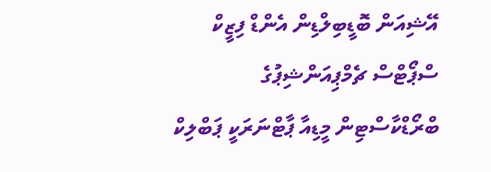އޭޝިއަން ބޮޑީބިލްޑިން އެންޑް ފިޒީކް ސްޕޯޓްސް ޗެމްޕިއަންޝިޕުގެ ބްރޯޑްކާސްޓިން މީޑިއާ ޕާޓްނަރަކީ ޕަބްލިކް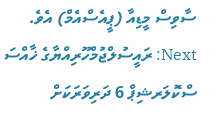ސާވިސް މީޑިއާ (ޕީއެސްއެމް) އެވެ.
Next: ރައީސުލްޖުމްހޫރިއްޔާގެ ޚާއްސަ ސްކޮލަރޝިޕް 6 ދަރިވަރަކަށް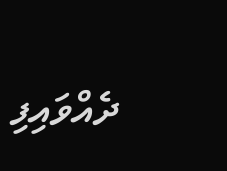ދެއްވައިފި